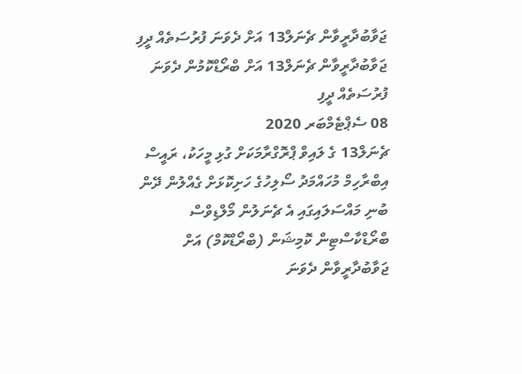ޖަވާބުދާރީވާން ޗެނަލް13 އަށް ދެވަނަ ފުރުސަތެއް ދީފި
ޖަވާބުދާރީވާން ޗެނަލް13 އަށް ބްރޯޑްކޮމުން ދެވަނަ ފުރުސަތެއް ދީފި
08 ސެޕްޓެމްބަރ 2020
ޗެނަލް13 ގެ ލައިވް ޕްރޮގްރާމަކަށް ގުޅި މީހަކު، ރައީސް އިބްރާހިމް މުހައްމަދު ސޯލިހުގެ ހަށިކޮޅަށް ގެއްލުން ދޭން ބުނި މައްސަލައިގައި އެ ޗެނަލުން މޯލްޑިވްސް ބްރޯޑްކާސްޓިން ކޮމިޝަން (ބްރޯޑްކޮމް) އަށް ޖަވާބުދާރީވާން ދެވަނަ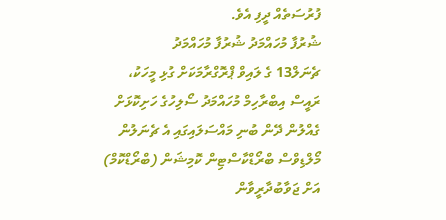ފުރުސަތެއް ދީފި އެވެ.
ޝުރުފާ މުހައްމަދު ޝުރުފާ މުހައްމަދު
ޗެނަލް13 ގެ ލައިވް ޕްރޮގްރާމަކަށް ގުޅި މީހަކު، ރައީސް އިބްރާހިމް މުހައްމަދު ސޯލިހުގެ ހަށިކޮޅަށް ގެއްލުން ދޭން ބުނި މައްސަލައިގައި އެ ޗެނަލުން މޯލްޑިވްސް ބްރޯޑްކާސްޓިން ކޮމިޝަން (ބްރޯޑްކޮމް) އަށް ޖަވާބުދާރީވާން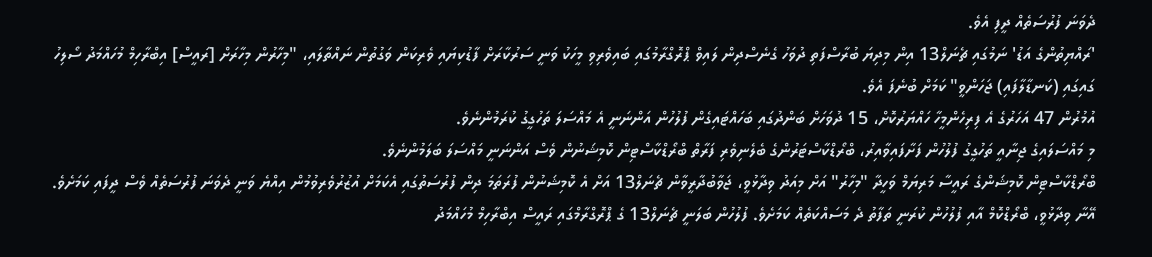ދެވަނަ ފުރުސަތެއް ދީފި އެވެ.
'ރައްޔިތުންގެ އަޑު' ނަމުގައި ޗެނަލް13 އިން މިދިޔަ ބުރާސްފަތި ދުވަހު ގެނެސްދިން ލައިވް ޕްރޮގްރާމުގައި ބައިވެރިވި މީހަކު ވަނީ ސަރުކާރަށް ފާޑުކިޔައި ވެރިކަން ވަގުތުން ނައްތާލައި، "މިހާރުން މިހާރަށް [ރައީސް] އިބްރާހިމް މުހައްމަދު ސޯލިހު ގައިގައި (ކަނޑާލާފައި) ޖަހަންވީ" ކަމަށް ބުނެފަ އެވެ.
އުމުރުން 47 އަހަރުގެ އެ ފިރިހެންމީހާ ހައްޔަރުކޮށް، 15 ދުވަހަށް ބަންދުގައި ބަހައްޓައިގެން ފުލުހުން އަންނަނީ އެ މައްސަލަ ތަހުގީގު ކުރަމުންނެވެ.
މި މައްސަލައިގެ ޖިނާއީ ތަހުގީގު ފުލުހުން ފަށާފައިވާއިރު، ބްރޯޑްކާސްޓަރުންގެ ބެލެނިވެރި ފަރާތް ބްރޯޑްކާސްޓިން ކޮމިޝަނުން ވެސް އަންނަނީ މައްސަލަ ބަލަމުންނެވެ.
ބްރޯޑްކާސްޓިން ކޮމިޝަންގެ ރައީސާ މަރިޔަމް ވަހީދާ "މިހާރު" އަށް މިއަދު ވިދާޅުވީ، ޖަވާބުދާރީވާން ޗެނަލް13 އަށް އެ ކޮމިޝަނުން ފުރަތަމަ ދިން ފުރުސަތުގައި އެކަމަށް އުޒުރުވެރިވުމުން އިއްޔެ ވަނީ ދެވަނަ ފުރުސަތެއް ވެސް ދީފައި ކަމަށެވެ.
އޭނާ ވިދާޅުވީ، ބްރޯޑްކޮމް އާއި ފުލުހުން ކުރަނީ ތަފާތު ދެ މަސައްކަތެއް ކަމަށެވެ. ފުލުހުން ބަލަނީ ޗެނަލް13 ގެ ޕްރޮގްރާމްގައި ރައީސް އިބްރާހިމް މުހައްމަދު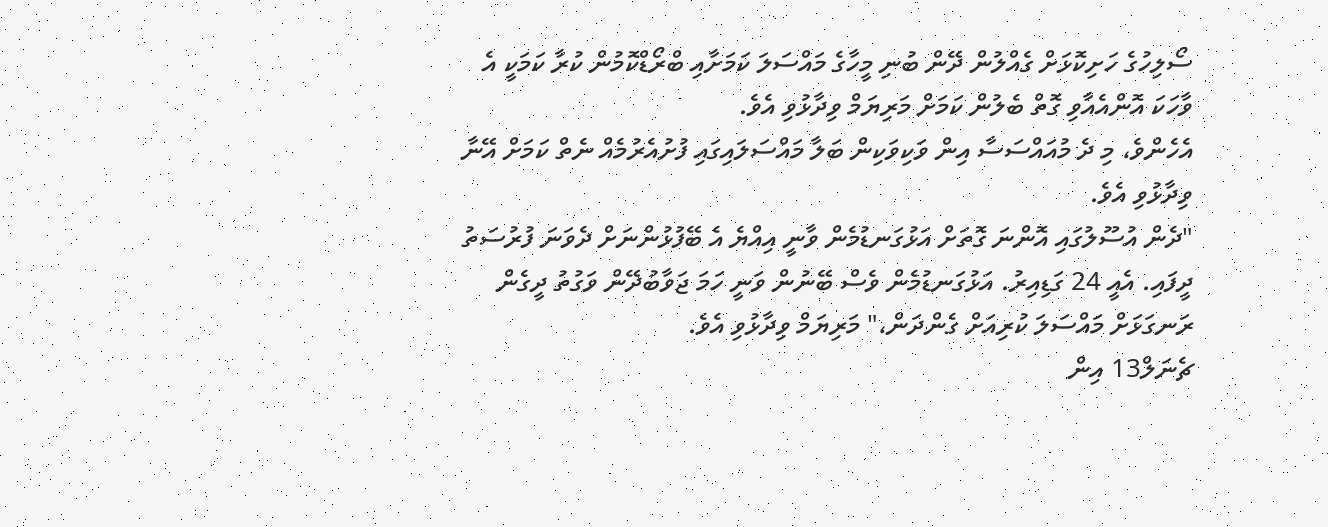ސޯލިހުގެ ހަށިކޮޅަށް ގެއްލުން ދޭން ބުނި މީހާގެ މައްސަލަ ކަމަށާއި ބްރޯޑްކޮމުން ކުރާ ކަމަކީ އެ ވާހަކަ އޮންއެއާވި ގޮތް ބެލުން ކަމަށް މަރިޔަމް ވިދާޅުވި އެވެ.
އެހެންވެ، މި ދެ މުއައްސަސާ އިން ވަކިވަކިން ބަލާ މައްސަލައިގައި ފުށުއެރުމެއް ނެތް ކަމަށް އޭނާ ވިދާޅުވި އެވެ.
"ދެން އުސޫލުގައި އޮންނަ ގޮތަށް އަޅުގަނޑުމެން ވާނީ އިއްޔެ އެ ބޭފުޅުންނަށް ދެވަނަ ފުރުސަތު ދީފައި. އެއީ 24 ގަޑިއިރު. އަޅުގަނޑުމެން ވެސް ބޭނުން ވަނީ ހަމަ ޖަވާބުދޭން ވަގުތު ދީގެން ރަނގަޅަށް މައްސަލަ ކުރިއަށް ގެންދަން،" މަރިޔަމް ވިދާޅުވި އެވެ.
ޗެނަލް13 އިން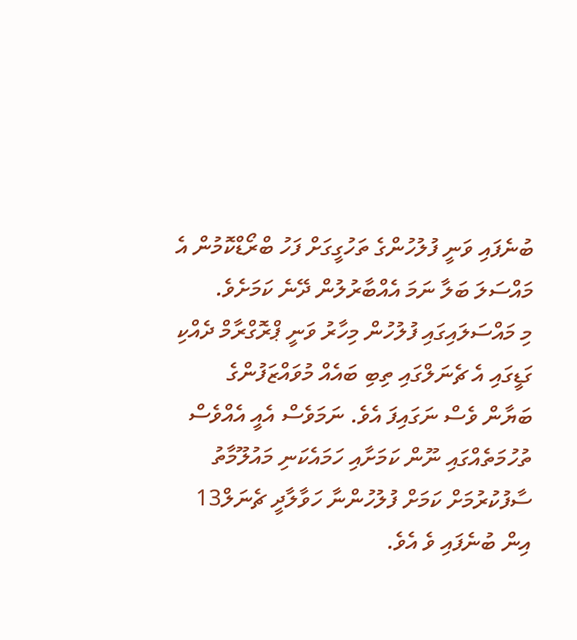ބުނެފައި ވަނީ ފުލުހުންގެ ތަހުގީގަށް ފަހު ބްރޯޑްކޮމުން އެ މައްސަލަ ބަލާ ނަމަ އެއްބާރުލުން ދޭނެ ކަމަށެވެ.
މި މައްސަލައިގައި ފުލުހުން މިހާރު ވަނީ ޕްރޮގްރާމް ދެއްކި ގަޑީގައި އެ ޗެނަލްގައި ތިބި ބައެއް މުވައްޒަފުންގެ ބަޔާން ވެސް ނަގައިފަ އެވެ. ނަމަވެސް އެއީ އެއްވެސް ތުހުމަތެއްގައި ނޫން ކަމަށާއި ހަމައެކަނި މައުލޫމާތު ސާފުކުރުމަށް ކަމަށް ފުލުހުންނާ ހަވާލާދީ ޗެނަލް13 އިން ބުނެފައި ވެ އެވެ.